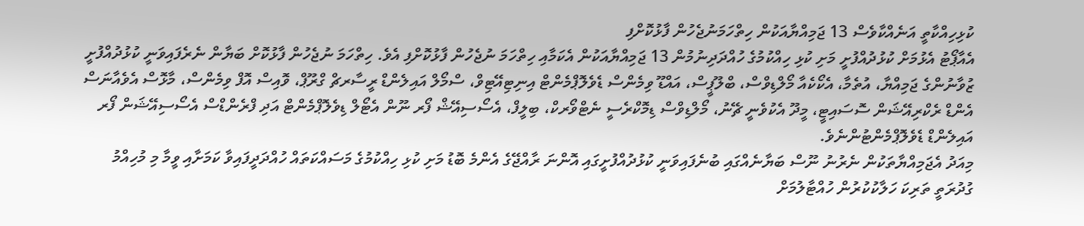ކުޅިހިއްކާތީ އަނެއްކާވެސް 13 ޖަމިއްޔާއަކުން ހިތްހަމަނުޖެހުން ފާޅުކޮށްފި
އެއާޕޯޓު އެޅުމަށް ކުޅުދުއްފުށީ މަށި ކުޅި ހިއްކުމުގެ ހުއްދަދިނުމުން 13 ޖަމިއްޔާއަކުން އެކަމާއި ހިތްހަމަ ނުޖެހުން ފާޅުކޮށްފި އެވެ. ހިތްހަމަ ނުޖެހުން ފާޅުކޮށް ބަޔާން ނެރެފައިވަނީ ކުޅުދުއްފުށީ ޒުވާނުންގެ ޖަމިއްޔާ، އުތެމާ، އެކޯކެއާ މޯލްޑިވްސް، ބްލޫޕީސް، އައްޑޫ ވިމެންސް ޑެވެލޮޕްމެންޓް އިނިޓިއޭޓިވް، ސްމޯލް އައިލެންޑް ރީސާރޗް ގްރޫޕް، ވޮއިސް އޮފް ވިމެންސް، މާޅޮސް އެވެއާނަސް އެންޑް ރެކްރިއޭޝަން ސޮސައިޓީ، މީދޫ އެކުވެނީ ޗޭނު، މޯލްޑިވްސް ޑިމޮކްރެސީ ނެޓްވޯރކް، ބިލީފް، އެސޯސިއޭޝް ފޯރ ނޫން އެޓޯލް ޑިވެލޮޕްމެންޓް އަދި ފްރެންޑްސް އެސޯސިއޭޝަން ފޯރ އައިލެންޑް ޑެވެލޮޕްމެންޓުންނެވެ.
މިއަދު އެޖަމިއްޔާތަކުން ނެރުނު ނޫސް ބަޔާނެއްގައި ބުނެފައިވަނީ ކުޅުދުއްފުށީގައި އޮންނަ ރާއްޖޭގެ އެންމެ ބޮޑު މަށި ކުޅި ހިއްކުމުގެ މަސައްކަތައް ހުއްދަދީފައިވާ ކަމަށާއި ވީމާ މި މުހިއްމު ގުދުރަތީ ތަރިކަ ހަލާކުކުރުން ހުއްޓާލުމަށް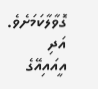ގޮވާލާކަމަށެވެ.
އަދި އީއައިއޭގެ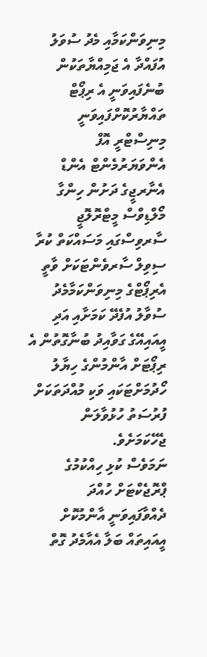މިނިވަންކަމާއި މެދު ސުވަލު އުފައްދާ އެ ޖަމިއްޔާތަކުން ބުނެފައިވަނީ އެ ރިޕޯޓް ތައްޔާރުކޮށްފައިވަނީ މިނިސްޓްރީ އޮފް އެންވަޔަރުމެންޓް އެންޑް އެނާރޖީގެ ދަށުން ހިންގާ މޯލްޑިވްސް މީޓްރޮލޮޖީ ސާރވިސްގައި މަސައްކަތް ކުރާ ސިވިލް ސާރވެންޓަކަށް ވާތީ އެރިޕޯޓްގެ މިނިވަންކަމާމެދު ސުވާލު އުފެދޭ ކަމަށާއި އަދި އީއައިއޭގެ ގަވާއިދު ބުނާގޮތުން އެ ރިޕޯޓަށް އާންމުންގެ ހިޔާލު ހޯދުމަށްޓަކައި ވަކި މުއްދަތަކަށް ފުރުސަތު ހުޅުވާލަން ޖެހޭކަމަށެވެ.
ނަމަވެސް ކުޅި ހިއްކުމުގެ ޕްރޮޖެކްޓަށް ހުއްދަ ދެއްވާފައިވަނީ އާންމުކޮށް އީއައިތައް ބަލާ އެއާމެދު ގޮތް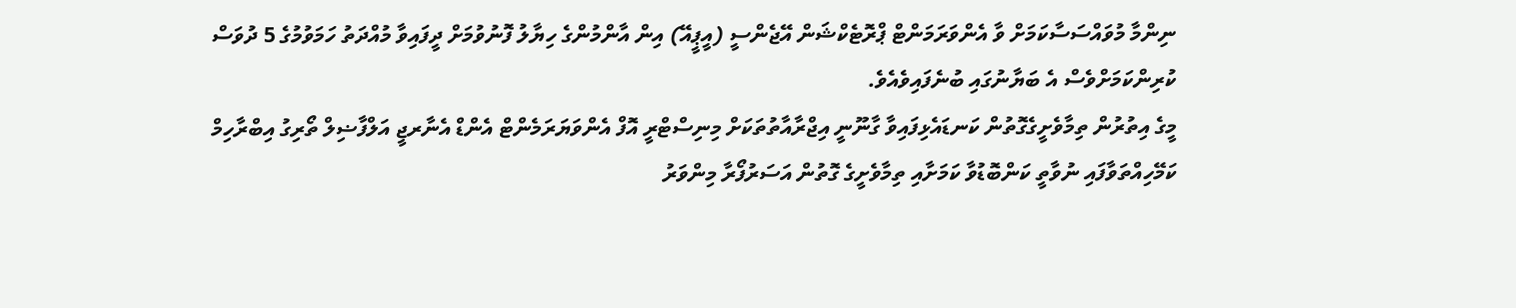ނިންމާ މުވައްސަސާކަމަށް ވާ އެންވަރަމަންޓް ޕްރޮޓެކްޝަން އޭޖެންސީ (އީޕީއޭ) އިން އާންމުންގެ ހިޔާލު ފޮނުވުމަށް ދީފައިވާ މުއްދަތު ހަމަވުމުގެ 5 ދުވަސް ކުރިންކަމަށްވެސް އެ ބަޔާނުގައި ބުނެފައިވެއެވެ.
މީގެ އިތުރުން ތިމާވެށީގެގޮތުން ކަނޑައެޅިފައިވާ ގާނޫނީ އިޖްރާއާތުތަކަށް މިނިސްޓްރީ އޮފް އެންވަޔަރަމެންޓް އެންޑް އެނާރޖީ އަލްފާޟިލް ތޯރިގު އިބްރާހިމް ކަމޭހިއްތަވާފައި ނުވާތީ ކަންބޮޑުވާ ކަމަށާއި ތިމާވެށީގެ ގޮތުން އަސަރުފޯރާ މިންވަރު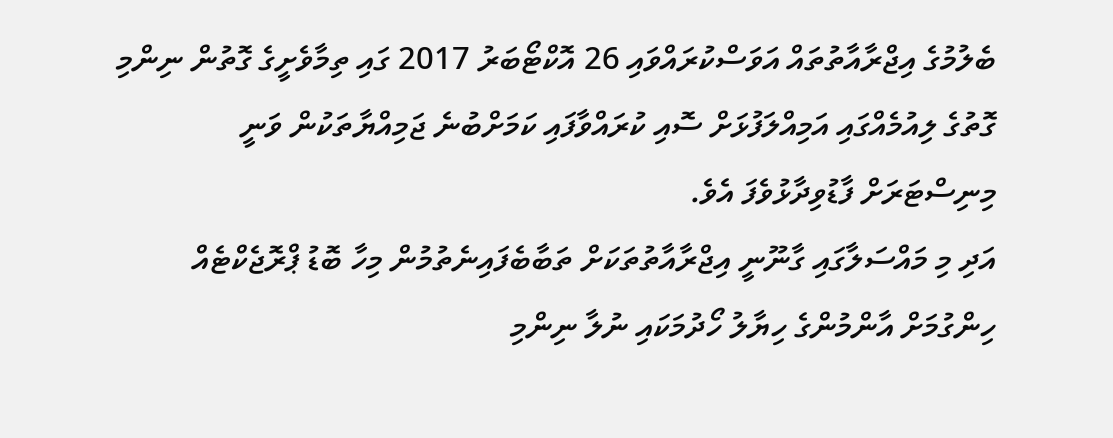ބެލުމުގެ އިޖްރާއާތުތައް އަވަސްކުރައްވައި 26 އޮކްޓޯބަރު 2017 ގައި ތިމާވެށީގެ ގޮތުން ނިންމި ގޮތުގެ ލިއުމެއްގައި އަމިއްލަފުޅަށް ސޮއި ކުރައްވާފައި ކަމަށްބުނެ ޖަމިއްޔާތަކުން ވަނީ މިނިސްޓަރަށް ފާޑުވިދާޅުވެފަ އެވެ.
އަދި މި މައްސަލާގައި ގާނޫނީ އިޖްރާއާތުތަކަށް ތަބާބެފައިނެތުމުން މިހާ ބޮޑު ޕްރޮޖެކްޓެއް ހިންގުމަށް އާންމުންގެ ހިޔާލު ހޯދުމަކައި ނުލާ ނިންމި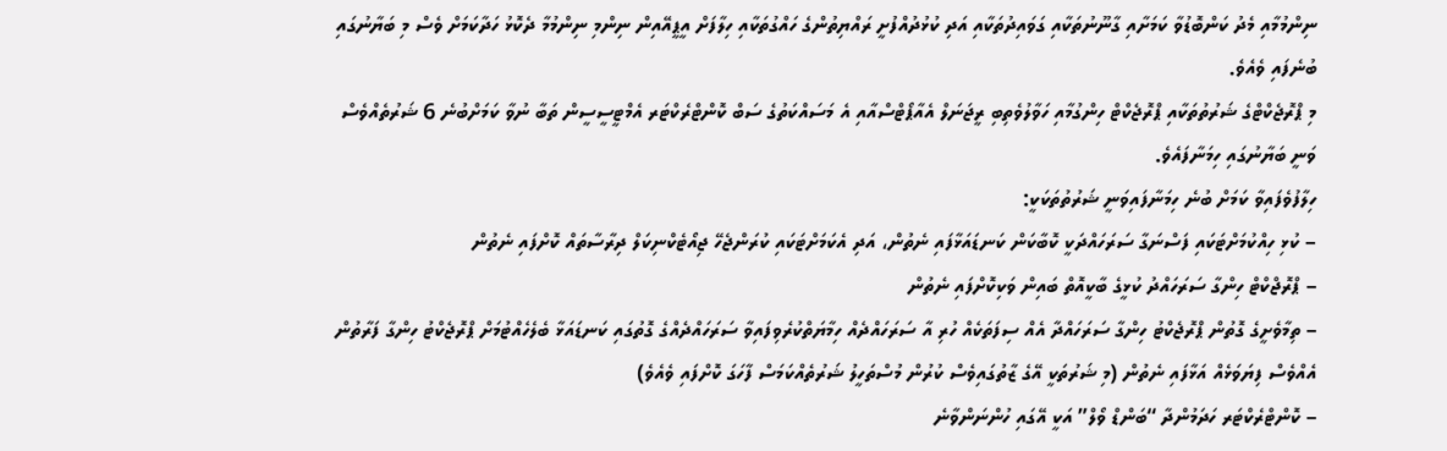ނިންމުމާއި މެދު ކަންބޮޑުވާ ކަމަށާއި ގާނޫނުތަކާއި ގަވައިދުތަކާއި އަދި ކުޅުދުއްފުށީ ރައްޔިތުންގެ ހައްގުތަކާއި ހިލާފަށް އީޕީއޭއިން ނިންމި ނިންމުމާ ދެކޮޅު ހަދާކަމަށް ވެސް މި ބަޔާނުގައި ބުނެފައި ވެއެވެ.
މި ޕްރޮޖެކްޓްގެ ޝަރުތުތަކާއި ޕްރޮޖެކްޓް ހިންގުމާއި ހަވާލުވެތިބި ރީޖަނަލް އެއާޕޯޓްސްއާއި އެ މަސައްކަތުގެ ސަބް ކޮންޓްރެކްޓަރ އެމްޓީސީސީން ތަބާ ނުވާ ކަމަށްބުނެ 6 ޝަރުތެއްވެސް ވަނީ ބަޔާނުގައި ހިމަނާފައެވެ.
ހިލާފުވެފައިވާ ކަމަށް ބުނެ ހިމަނާފައިވަނީ ޝަރުތުތަކަކީ:
– ކުޅި ހިއްކުމަށްޓަކައި ފަސްނަގާ ސަރަހައްދަކީ ކޮބާކަން ކަނޑައަޅާފައި ނެތުން، އަދި އެކަމަށްޓަކައި ކުރަންޖެހޭ ޖިއޯޓެކްނިކަލް ދިރާސާތައް ކޮށްފައި ނެތުން
– ޕްރޮޖްކްޓް ހިންގާ ސަރަހައްދު ކުޅީގެ ބާކީއޮތް ބައިން ވަކިކޮށްފައި ނެތުން
– ތިމާވެށީގެ ގޮތުން ޕްރޮޖެކްޓު ހިންގާ ސަރަހައްދާ އެއް ސިފަތަކެއް ހުރި އާ ސަރަހައްދެއް ހިމާޔަތްކުރެވިފައިވާ ސަރަހައްދެއްގެ ގޮތުގައި ކަނޑައަޅާ ބެލެހެއްޓުމަށް ޕްރޮޖެކްޓު ހިންގާ ފަރާތުން އެއްވެސް ފިޔަވަޅެއް އަޅާފައި ނެތުން (މި ޝަރުތަކީ އޭގެ ޒާތުގައިވެސް ކުރުން މުސްތަހީލު ޝަރުތެއްކަމަސް ފާހަގަ ކޮށްފައި ވެއެވެ)
– ކޮންޓްރެކްޓަރ ހަދަމުންދާ “ބަންޑް ވޯލް” އަކީ އޭގައި ހުންނަންވާނެ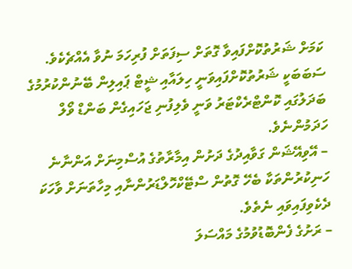ކަމަށް ޝަރުތުކޮށްފައިވާ ގޮތަށް ސިފަތަށް ފުރިހަމަ ނުވާ އެއްޗެކެވެ. ސަބަބަކީ ޝަރުތުކޮށްފައިވަނީ ހިލައާއި ޝީޓް ޕައިލިން ބޭނުންކުރުމުގެ ބަދަލުގައި ކޮންޓްރެކްޓަރު ވަނީ ވެލިފުނި ޖަހައިގެން ބަންޑް ވޯލް ހަދަމުންނެވެ.
– އޭވިއޭޝަން ގަވާއިދުގެ ދަށުން އިމާރާތުގެ އުސްމިނަށް އަންނާނެ ހަނިކުރުންތަކާ ބެހޭ ގޮތުން ސްޓޭކްހޮލްޑަރުންނާއި މިހާތަނަށް ވާހަކަ ދެކެވިފައިވައި ނެތެވެ.
– ރަށުގެ ފެންބޮޑުވުމުގެ މައްސަލަ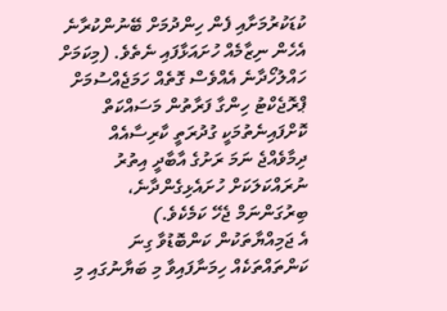ކުޑަކުރުމަށާއި ފެން ހިންދުމަށް ބޭނުންކުރާނެ އެހެން ނިޒާމެއް ހުށައަޅާފައި ނެތެވެ. (މިކަމަށް ހައްލުހޯދާނެ އެއްވެސް ގޮތެއް ހަމަޖެއްސުމަށް ޕްރޮޖެކްޓު ހިންގާ ފަރާތުން މަސައްކަތް ކޮށްފައިނެތުމަކީ ގުދުރަތީ ކާރިސާއެއް ދިމާވެއްޖެ ނަމަ ރަށުގެ އާބާދީ އިތުރު ނުރައްކަލަކަށް ހުށައެޅިގެންދާނެ، ބިރުގަންނަމް ޖެހޭ ކަމެކެވެ.)
އެ ޖަމިއްޔާތަކުން ކަންބޮޑުވާ ގިނަ ކަންތައްތަކެއް ހިމަނާފައިވާ މި ބަޔާނުގައި މި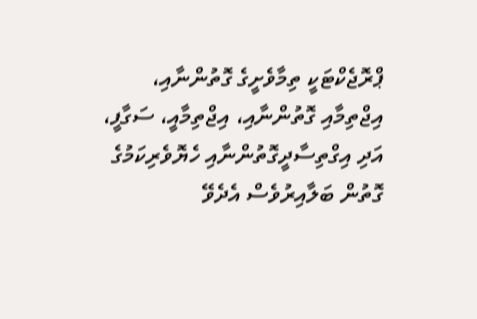ޕްރޮޖެކްޓަކީ ތިމާވެށީގެ ގޮތުންނާއި، އިޖްތިމާއި ގޮތުންނާއި، އިޖްތިމާއީ، ސަގާފީ، އަދި އިގްތިސާދީގޮތުންނާއި ހެޔޮވެރިކަމުގެ ގޮތުން ބަލާއިރުވެސް އެދެވޭ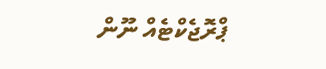ޕްރޮޖެކްޓެއް ނޫން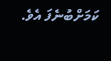ކަމަށްބުނެފަ އެވެ.